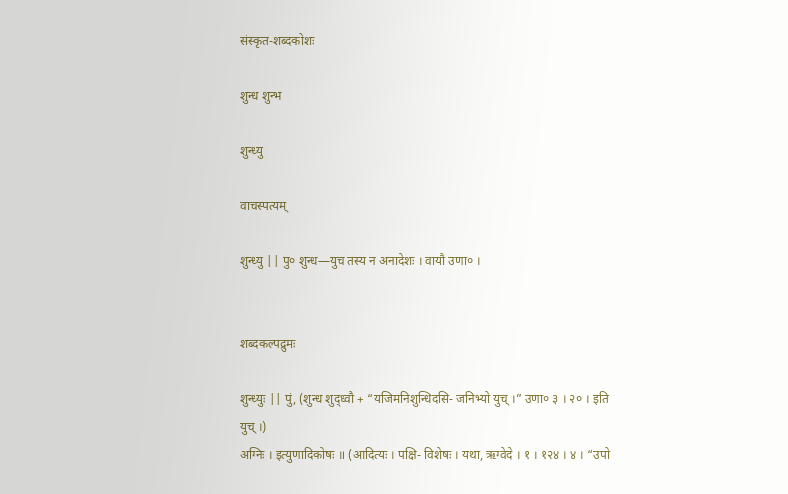संस्कृत-शब्दकोशः

शुन्ध शुन्भ

शुन्ध्यु

वाचस्पत्यम्

शुन्ध्यु || पु० शुन्ध—युच तस्य न अनादेशः । वायौ उणा० ।


शब्दकल्पद्रुमः

शुन्ध्युः || पुं, (शुन्ध शुद्ध्वौ + “यजिमनिशुन्धिदसि- जनिभ्यो युच् ।” उणा० ३ । २० । इति युच् ।)
अग्निः । इत्युणादिकोषः ॥ (आदित्यः । पक्षि- विशेषः । यथा, ऋग्वेदे । १ । १२४ । ४ । “उपो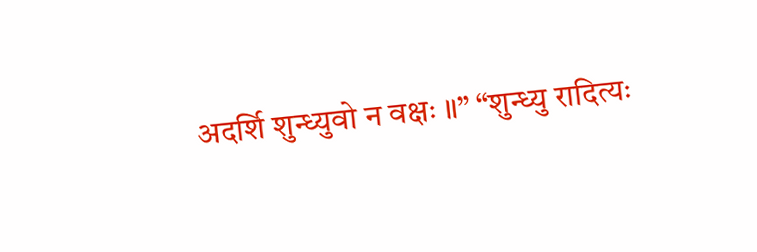अदर्शि शुन्ध्युवो न वक्षः ॥” “शुन्ध्यु रादित्यः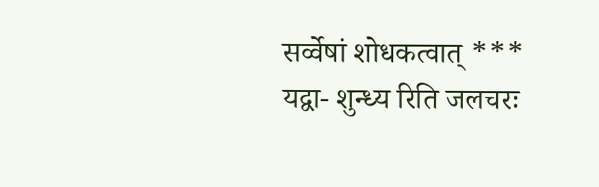सर्व्वेषां शोधकत्वात् *** यद्वा- शुन्ध्य रिति जलचरः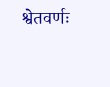श्वेतवर्णः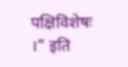पक्षिविशेषः ।” इति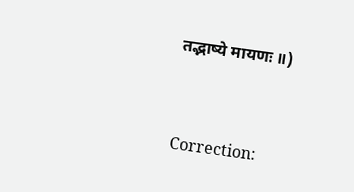तद्भाष्ये मायणः ॥)



Correction: